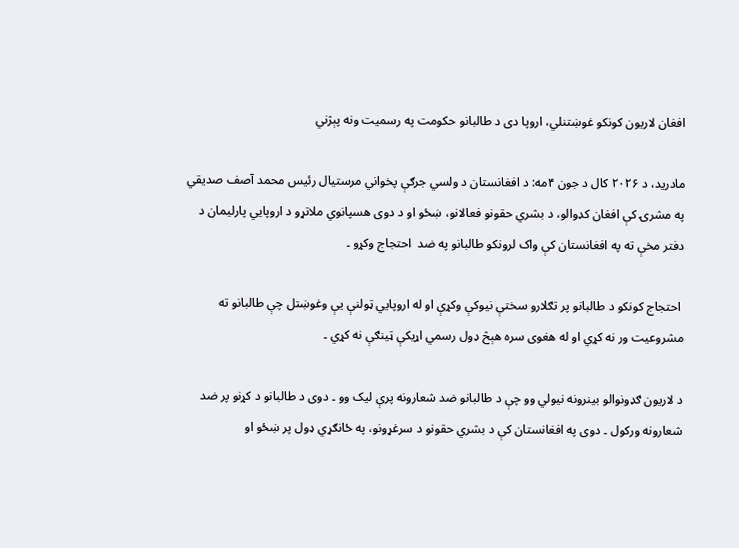افغان لاريون کونکو غوښتنلي، اروپا دی د طالبانو حکومت په رسمیت ونه پېژني

مادرید، د ۲۰۲۶ کال د جون ۴مه: د افغانستان د ولسي جرګې پخواني مرستیال رئیس محمد آصف صدیقي په مشرۍ کې افغان کډوالو، د بشري حقونو فعالانو، ښځو او د دوی هسپانوي ملاتړو د اروپایي پارليمان د دفتر مخې ته په افغانستان کې واک لرونکو طالبانو په ضد  احتجاج وکړو ۔

 احتجاج کونکو د طالبانو پر تګلارو سختې نیوکې وکړې او له اروپایي ټولنې یې وغوښتل چې طالبانو ته مشروعیت ور نه کړي او له هغوی سره هېڅ ډول رسمي اړیکې ټینګې نه کړي ۔

د لاريون ګډونوالو بينرونه نيولي وو چې د طالبانو ضد شعارونه پرې ليک وو ۔ دوی د طالبانو د کړنو پر ضد شعارونه ورکول ۔ دوی په افغانستان کې د بشري حقونو د سرغړونو، په ځانګړي ډول پر ښځو او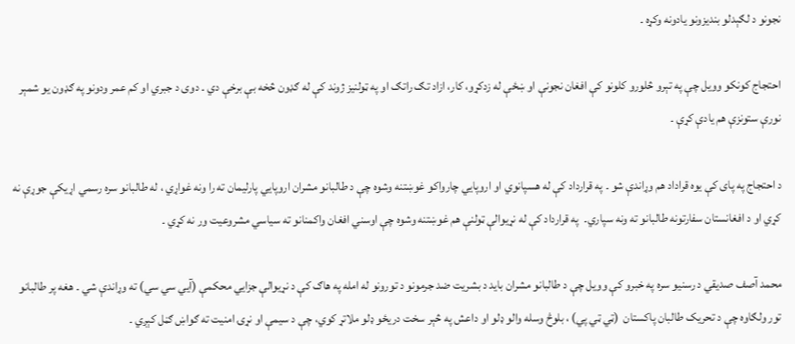نجونو د لګېدلو بنديزونو یادونه وکړه ۔

احتجاج کونکو وويل چې په تېرو څلورو کلونو کې افغان نجونې او ښځې له زد‌کړو، کار، ازاد تګ راتګ او په ټولنیز ژوند کې له ګډون څخه بې برخې دي ۔ دوی د جبري او کم عمر ودونو په ګډون یو شمېر نورې ستونزې هم يادې کړې ۔

د احتجاج په پای کې یوه قراداد هم وړاندې شو ۔ په قرارداد کې له هسپانوي او اروپایي چارواکو غوښتنه وشوه چې د طالبانو مشران اروپایي پارليمان ته را ونه غواړي ، له طالبانو سره رسمي اړیکې جوړې نه کړي او د افغانستان سفارتونه طالبانو ته ونه سپاري۔  په قرارداد کې له نړیوالې ټولنې هم غوښتنه وشوه چې اوسني افغان واکمنانو ته سیاسي مشروعیت ور نه کړي ۔

محمد آصف صدیقي د رسنیو سره په خبرو کې وویل چې د طالبانو مشران باید د بشریت ضد جرمونو د تورونو له امله په هاګ کې د نړیوالې جزایي محکمې (آيي سي سي) ته وړاندې شي ۔ هغه پر طالبانو تور ولګاوه چې د تحریک طالبان پاکستان  (ټي ټي پي) ، بلوڅ وسله ‌والو ډلو او داعش په څېر سخت دریځو ډلو ملاتړ کوي، چې د سیمې او نړۍ امنیت ته ګواښ ګڼل کېږي ۔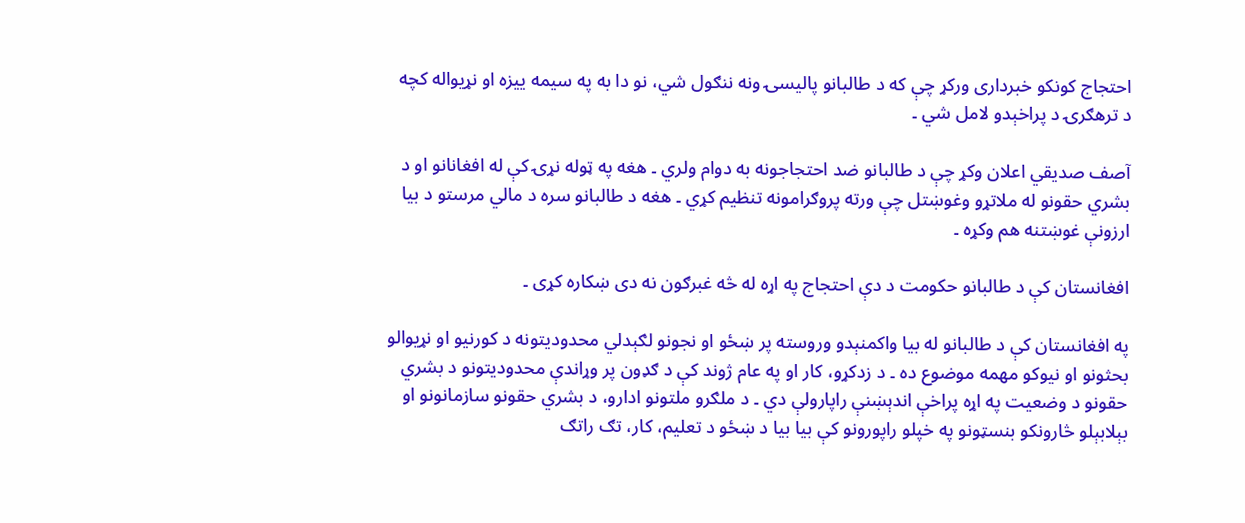احتجاج کونکو خبرداری ورکړ چې که د طالبانو پاليسۍ ونه ننګول شي، نو دا به په سیمه ‌ییزه او نړیواله کچه د ترهګرۍ د پراخېدو لامل شي ۔

آصف صدیقي اعلان وکړ چې د طالبانو ضد احتجاجونه به دوام ولري ۔ هغه په ټوله نړۍ کې له افغانانو او د بشري حقونو له ملاتړو وغوښتل چې ورته پروګرامونه تنظیم کړي ۔ هغه د طالبانو سره د مالي مرستو د بیا ارزونې غوښتنه هم وکړه ۔

افغانستان کې د طالبانو حکومت د دې احتجاج په اړه له څه غبرګون نه دی ښکاره کړی ۔

په افغانستان کې د طالبانو له بیا واکمنېدو وروسته پر ښځو او نجونو لګېدلي محدودیتونه د کورنیو او نړیوالو بحثونو او نیوکو مهمه موضوع ده ۔ د زد‌کړو، کار او په عام ژوند کې د ګډون پر وړاندې محدودیتونو د بشري حقونو د وضعیت په اړه پراخې اندېښنې راپارولې دي ۔ د ملګرو ملتونو ادارو، د بشري حقونو سازمانونو او بېلابېلو څارونکو بنسټونو په خپلو راپورونو کې بيا بيا د ښځو د تعلیم، کار، تګ راتګ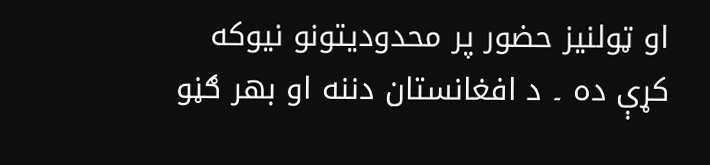او ټولنیز حضور پر محدودیتونو نیوکه کړې ده ۔ د افغانستان دننه او بهر ګڼو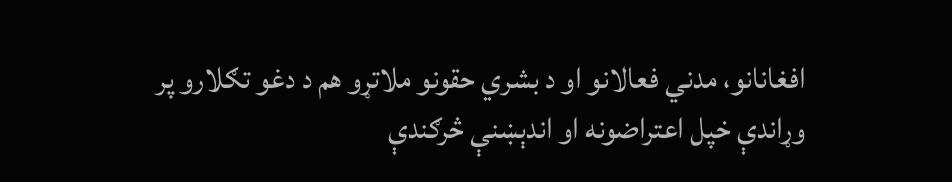افغانانو، مدني فعالانو او د بشري حقونو ملاتړو هم د دغو تګلارو پر وړاندې خپل اعتراضونه او اندېښنې څرګندې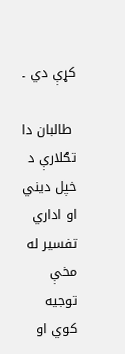کړې دي ۔

 طالبان دا تګلارې د خپل دیني او اداري تفسیر له مخې توجیه کوي او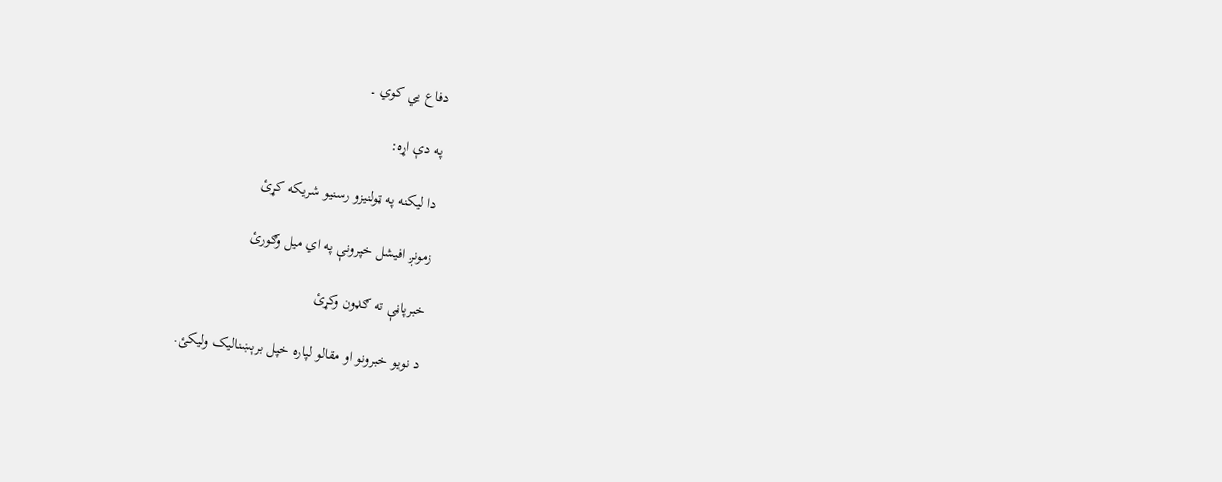دفاع يي کوي ۔

په دې اړه:

دا ليکنه په ټولنيزو رسنيو شريکه کړئ

زمونږ افيشل خپرونې په اي ميل وګورئ

خبرپاڼې ته ګډون وکړئ

د نویو خبرونو او مقالو لپاره خپل برېښنالیک ولیکئ.